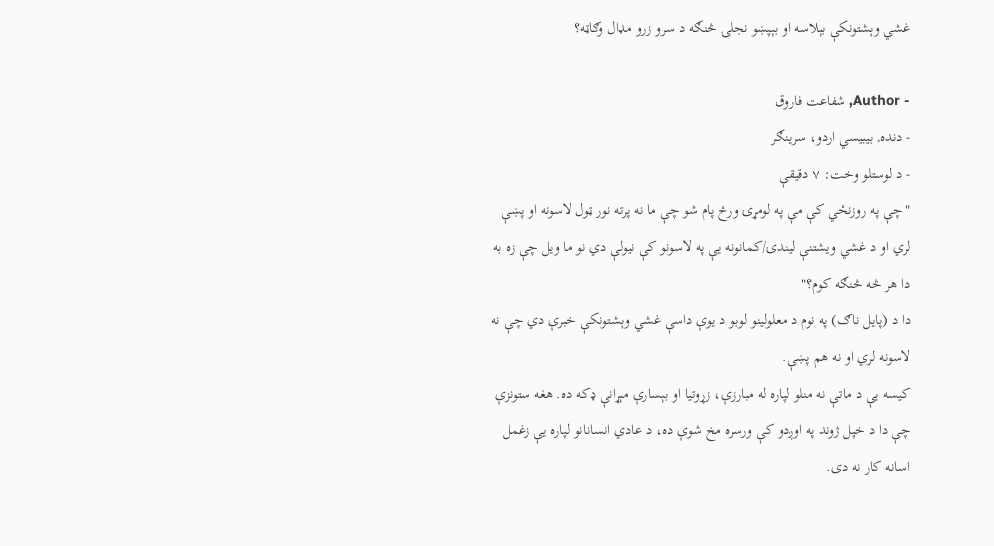غشي وېشتونکې بېلاسه او بېپښو نجلۍ څنګه د سرو زرو مډال وګاټه؟

- Author, شفاعت فاروق
- دنده, بيبيسي اردو، سرينګر
- د لوستلو وخت: ۷ دقیقې
"چې په روزنځي کې مې په لومړۍ ورځ پام شو چې ما نه پرته نور ټول لاسونه او پښې لري او د غشي ويشتنې لیندۍ/کمانونه یې په لاسونو کې نیولې دي نو ما ویل چې زه به دا هر څه څنګه کوم؟"
دا د (پایل ناګ) په نوم د معلولینو لوبو د یوې داسې غشي وېشتونکې خبرې دي چې نه لاسونه لري او نه هم پښې.
کیسه یې د ماتې نه منلو لپاره له مبارزې، زړوتیا او بېسارې مېړانې ډکه ده. هغه ستونزې چې دا د خپل ژوند په اوږدو کې ورسره مخ شوې ده، د عادي انسانانو لپاره یې زغمل اسانه کار نه دی.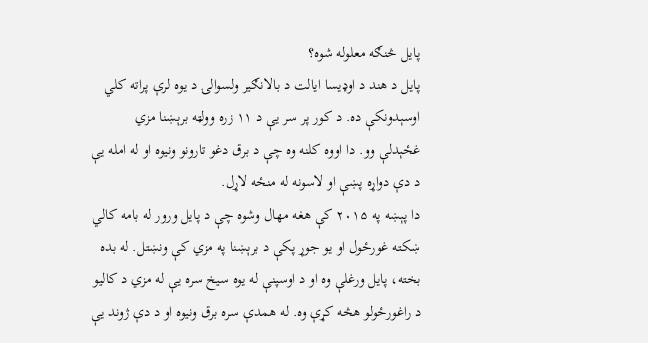پایل څنګه معلوله شوه؟
پایل د هند د اوډيسا ایالت د بالانګیر ولسوالۍ د یوه لرې پراته کلي اوسېدونکې ده. د کور پر سر یې د ۱۱ زره وولټه برېښنا مزي غځېدلې وو. دا اووه کلنه وه چې د برق دغو تارونو ونیوه او له امله یې د دې دواړه پښې او لاسونه له منځه لاړل.
دا پېښه په ۲۰۱۵ کې هغه مهال وشوه چې د پایل ورور له بامه کالي ښکته غورځول او یو جوړ پکې د برېښنا په مزي کې ونښتل. له بده بخته، پایل ورغلې وه او د اوسپنې له یوه سیخ سره یې له مزي د کالیو د راغورځولو هڅه کړې وه. له همدې سره برق ونیوه او د دې ژوند یې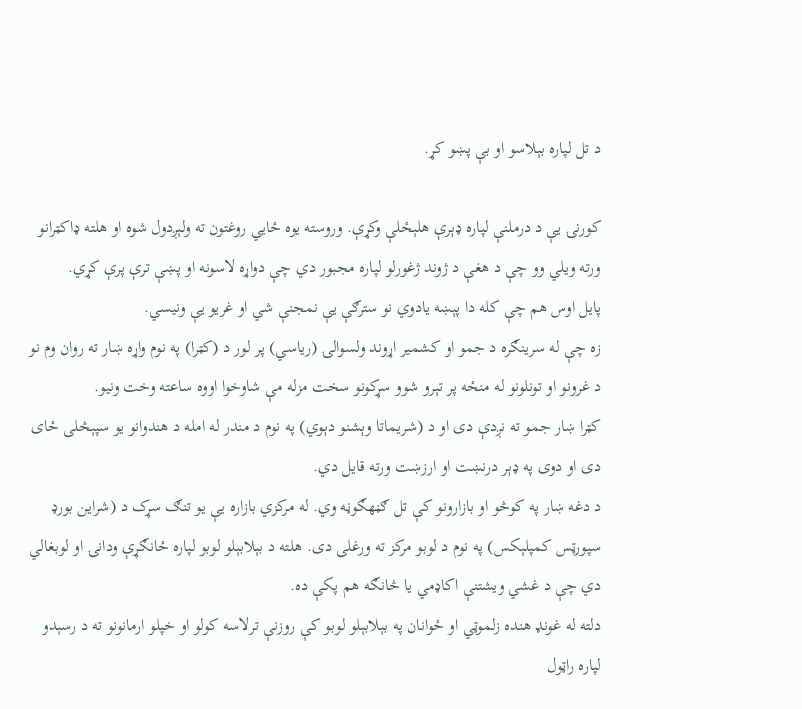د تل لپاره بېلاسو او بې پښو کړ.

کورنۍ یې د درملنې لپاره ډېرې هلېځلې وکړې. وروسته یوه ځايي روغتون ته ولېږدول شوه او هلته ډاکټرانو ورته ویلي وو چې د هغې د ژوند ژغورلو لپاره مجبور دي چې دواړه لاسونه او پښې ترې پرې کړي.
پایل اوس هم چې کله دا پېښه یادوي نو سترګې یې نمجنې شي او غریو یې ونیسي.
زه چې له سرينګره د جمو او کشمیر اړوند ولسوالۍ (ریاسي) پر لور د (کټرا) په نوم واړه ښار ته روان وم نو د غرونو او تونلونو له منځه پر تېرو شوو سړکونو سخت مزله مې شاوخوا اووه ساعته وخت ونیو.
کټرا ښار جمو ته نږدې دی او د (شريماتا وېشنو دېوي) په نوم د مندر له امله د هندوانو یو سپېڅلی ځای دی او دوی په ډېر درنښت او ارزښت ورته قایل دي.
د دغه ښار په کوڅو او بازارونو کې تل ګڼهګوڼه وي. له مرکزي بازاره یې یو تنګ سړک د (شراین بورډ سپورټس کمپلېکس) په نوم د لوبو مرکز ته ورغلی دی. هلته د بېلابېلو لوبو لپاره ځانګړې ودانۍ او لوبغالي دي چې د غشي ويشتنې اکاډمي یا څانګه هم پکې ده.
دلته له غونډ هنده زلموټي او ځوانان په بېلابېلو لوبو کې روزنې ترلاسه کولو او خپلو ارمانونو ته د رسېدو لپاره راټول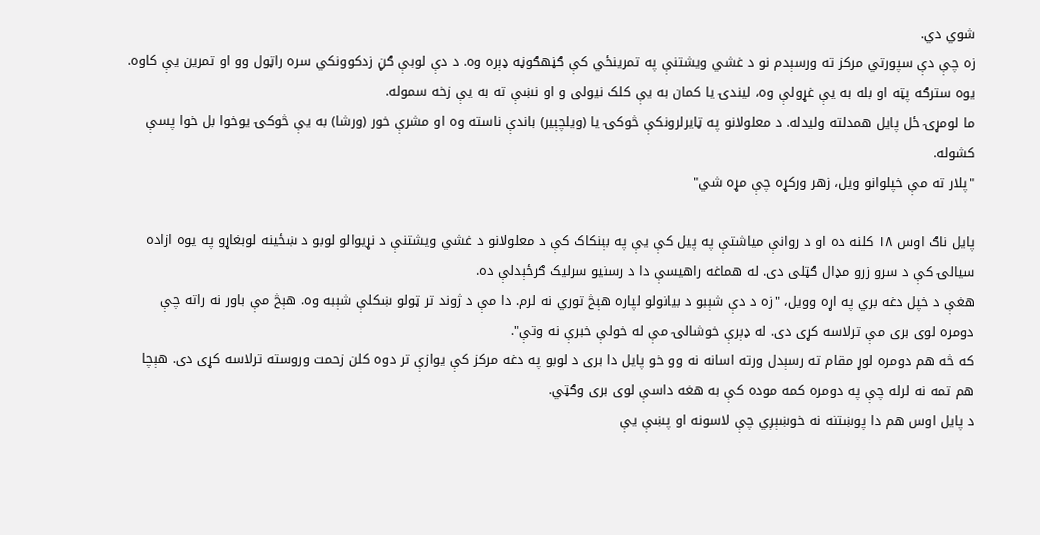شوي دي.
زه چې دې سپورتي مرکز ته ورسېدم نو د غشي ویشتنې په تمرینځي کې ګڼهګوڼه ډېره وه. د دې لوبې ګڼ زدکوونکي سره راټول وو او تمرین یې کاوه. یوه سترګه پټه او بله به یې غړولې وه، لیندۍ یا کمان به یې کلک نیولی و او نښې ته به یې زخه سموله.
ما لومړۍ ځل پایل همدلته ولیدله. د معلولانو په ټایرلرونکې څوکۍ یا (ویلچېیر) باندې ناسته وه او مشرې خور (ورشا) به یې څوکۍ یوخوا بل خوا پسې کشوله.
"پلار ته مې خپلوانو ویل، زهر ورکړه چې مړه شي"

پایل ناګ اوس ۱۸ کلنه ده او د روانې میاشتې په پیل کې یې په بېنکاک کې د معلولانو د غشي ویشتنې د نړیوالو لوبو د ښځينه لوبغاړو په یوه ازاده سیالۍ کې د سرو زرو مډال ګټلی دی. له هماغه راهیسې دا د رسنیو سرلیک ګرځېدلې ده.
هغې د خپل دغه بري په اړه وویل، "زه د دې شېبو د بیانولو لپاره هېڅ توري نه لرم. دا مې د ژوند تر ټولو ښکلې شېبه وه. هېڅ مې باور نه راته چې دومره لوی بری مې ترلاسه کړی دی. له ډېرې خوشالۍ مې له خولې خبرې نه وتې".
که څه هم دومره لوړ مقام ته رسېدل ورته اسانه نه وو خو پایل دا بری د لوبو په دغه مرکز کې یوازې تر دوه کلن زحمت وروسته ترلاسه کړی دی. هېچا هم تمه نه لرله چې په دومره کمه موده کې به هغه داسې لوی بری وګټي.
د پایل اوس هم دا پوښتنه نه خوښېږي چې لاسونه او پښې یې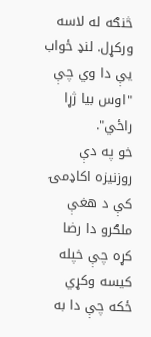څنګه له لاسه ورکړل. لنډ ځواب یې دا وي چې "اوس بیا ژړا راځي".
خو په دې روزنیزه اکاډمۍ کې د هغې ملګرو دا رضا کړه چې خپله کیسه وکړي ځکه چې دا به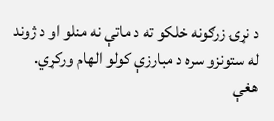د نړۍ زرګونه خلکو ته د ماتې نه منلو او د ژوند له ستونزو سره د مبارزې کولو الهام ورکړي.
هغې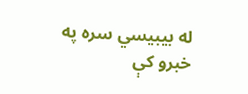له بيبيسي سره په خبرو کې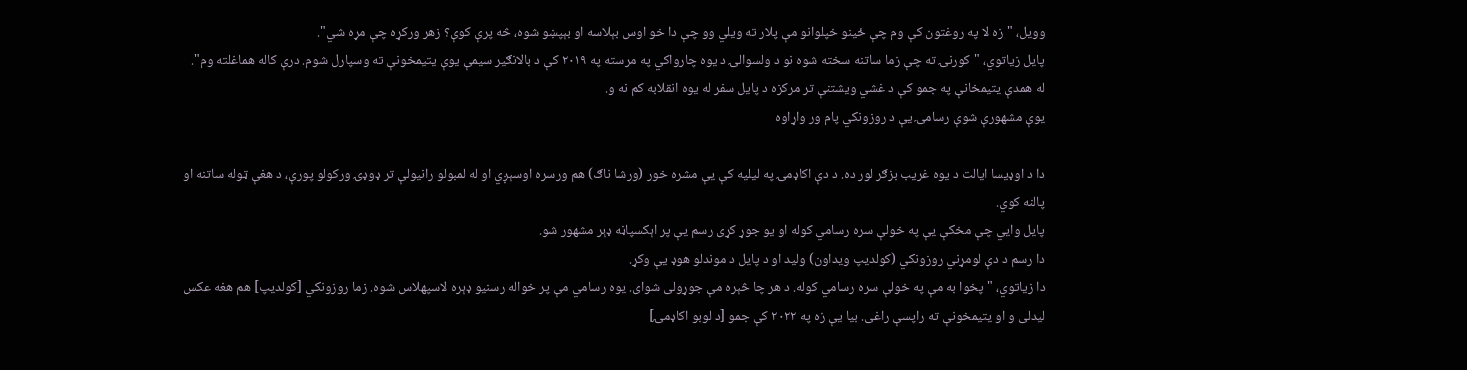وویل، "زه لا په روغتون کې وم چې ځينو خپلوانو مې پلار ته ویلي وو چې دا خو اوس بېلاسه او بېپښو شوه، څه پرې کوې؟ زهر ورکړه چې مړه شي".
پایل زیاتوي، "کورنۍ ته چې زما ساتنه سخته شوه نو د ولسوالۍ د یوه چارواکي په مرسته په ۲۰۱۹ کې د بالانګیر سیمې یوې یتیمخونې ته وسپارل شوم. درې کاله هماغلته وم".
له همدې یتیمخانې په جمو کې د غشي ویشتنې تر مرکزه د پایل سفر له یوه انقلابه کم نه و.
یوې مشهورې شوې رسامۍ یې د روزونکي پام ور واړاوه

دا د اوډيسا ایالت د یوه غریب بزګر لور ده. د دې اکاډمۍ په لیلیه کې یې مشره خور (ورشا ناګ) هم ورسره اوسېږي او له لمبولو رانیولې تر ډوډۍ ورکولو پورې، د هغې ټوله ساتنه او پالنه کوي.
پایل وايي چې مخکې یې په خولې سره رسامي کوله او یو جوړ کړی رسم یې پر اېکسپاڼه ډېر مشهور شو.
دا رسم د دې لومړني روزونکي (کولدیپ ویداون) ولید او د پایل د موندلو هوډ یې وکړ.
دا زیاتوي، "پخوا به مې په خولې سره رسامي کوله. د هر چا څېره مې جوړولی شوای. یوه رسامي مې پر خواله رسنیو ډېره لاسپهلاس شوه. زما روزونکي [کولديپ] هم هغه عکس لیدلی و او یتیمخونې ته راپسې راغی. بیا یې زه په ۲۰۲۲ کې جمو [د لوبو اکاډمۍ]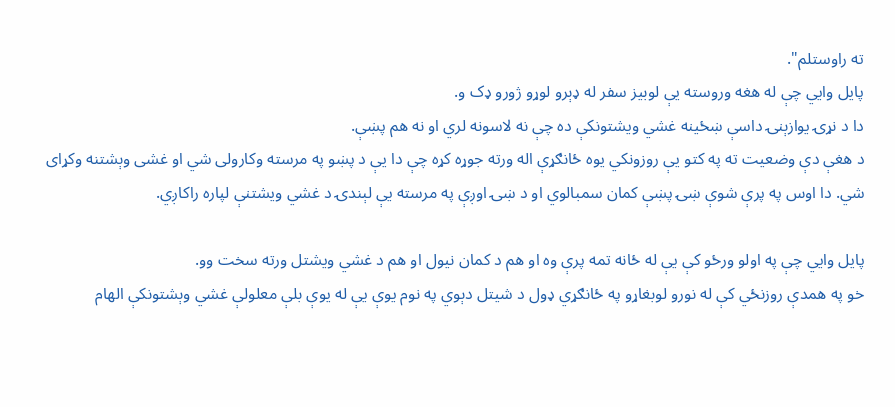ته راوستلم".
پایل وايي چې له هغه وروسته یې لوبیز سفر له ډېرو لوړو ژورو ډک و.
دا د نړۍ یوازېنۍ داسې ښځينه غشي ویشتونکې ده چې نه لاسونه لري او نه هم پښې.
د هغې دې وضعیت ته په کتو یې روزونکي یوه ځانګړې اله ورته جوړه کړه چې دا یې د پښو په مرسته وکارولی شي او غشی وېشتنه وکړای شي. دا اوس په پرې شوې ښۍ پښې کمان سمبالوي او د ښۍ اوږې په مرسته یې لېندۍ د غشي ویشتنې لپاره راکاږي.

پایل وايي چې په اولو ورځو کې یې له ځانه تمه پرې وه او هم د کمان نیول او هم د غشي ویشتل ورته سخت وو.
خو په همدې روزنځي کې له نورو لوبغاړو په ځانګړي ډول د شیتل دېوي په نوم یوې یې له یوې بلې معلولې غشي وېشتونکې الهام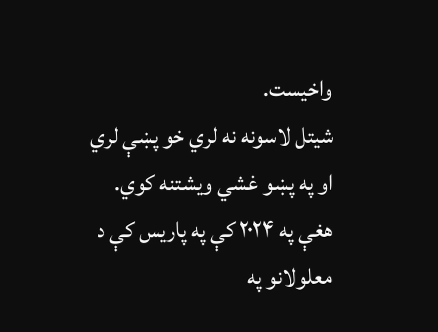واخیست.
شیتل لاسونه نه لري خو پښې لري او په پښو غشي ویشتنه کوي. هغې په ۲۰۲۴ کې په پاریس کې د معلولانو په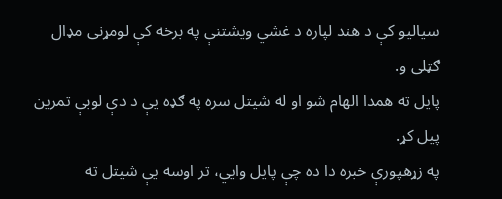سیالیو کې د هند لپاره د غشي ویشتنې په برخه کې لومړنی مډال ګټلی و.
پایل ته همدا الهام شو او له شیتل سره په ګډه یې د دې لوبې تمرین پيل کړ.
په زړهپورې خبره دا ده چې پایل وايي، تر اوسه یې شیتل ته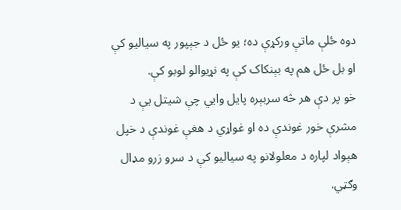دوه ځلې ماتې ورکړې ده؛ یو ځل د جېپور په سیالیو کې او بل ځل هم په بېنکاک کې په نړیوالو لوبو کې.
خو پر دې هر څه سربېره پایل وايي چې شیتل یې د مشرې خور غوندې ده او غواړي د هغې غوندې د خپل هېواد لپاره د معلولانو په سیالیو کې د سرو زرو مډال وګټي.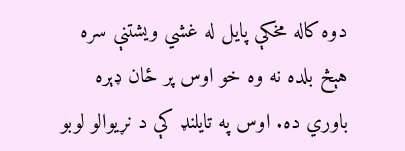دوه کاله مخکې پایل له غشي ویشتنې سره هېڅ بلده نه وه خو اوس پر ځان ډېره باوري ده. اوس په تایلنډ کې د نړیوالو لوبو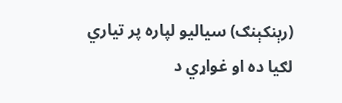(رېنکېنګ) سیالیو لپاره پر تیاري لګیا ده او غواړي د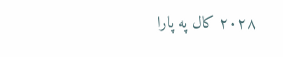۲۰۲۸ کال په پارا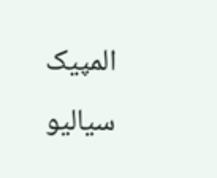المپيک سیالیو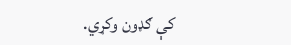کې ګډون وکړي.